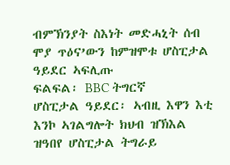ብምኽንያት ስእነት መድሓኒት ሰብ ሞያ ጥዕና’ውን ከምዝሞቱ ሆስፒታል ዓይደር ኣፍሊጡ
ፍልፍል፡ BBC ትግርኛ
ሆስፒታል ዓይደር፡ ኣብዚ እዋን እቲ እንኮ ኣገልግሎት ክህብ ዝኽእል ዝዓበየ ሆስፒታል ትግራይ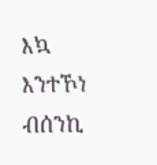እኳ እንተኾነ ብሰንኪ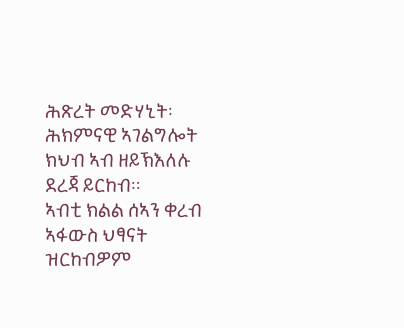ሕጽረት መድሃኒት፡ ሕክምናዊ ኣገልግሎት ክህብ ኣብ ዘይኽእለሉ ደረጃ ይርከብ።
ኣብቲ ክልል ሰኣን ቀረብ ኣፋውስ ህፃናት ዝርከብዎም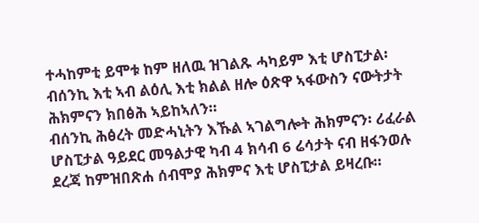ተሓከምቲ ይሞቱ ከም ዘለዉ ዝገልጹ ሓካይም እቲ ሆስፒታል፡ ብሰንኪ እቲ ኣብ ልዕሊ እቲ ክልል ዘሎ ዕጽዋ ኣፋውስን ናውትታት ሕክምናን ክበፅሕ ኣይከኣለን።
ብሰንኪ ሕፅረት መድሓኒትን እኹል ኣገልግሎት ሕክምናን፡ ሪፈራል ሆስፒታል ዓይደር መዓልታዊ ካብ 4 ክሳብ 6 ሬሳታት ናብ ዘፋንወሉ ደረጃ ከምዝበጽሐ ሰብሞያ ሕክምና እቲ ሆስፒታል ይዛረቡ።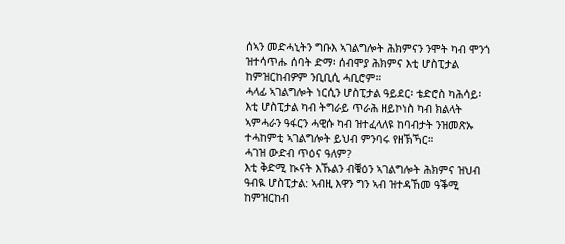ሰኣን መድሓኒትን ግቡእ ኣገልግሎት ሕክምናን ንሞት ካብ ሞንጎ ዝተሳጥሑ ሰባት ድማ፡ ሰብሞያ ሕክምና እቲ ሆስፒታል ከምዝርከብዎም ንቢቢሲ ሓቢሮም።
ሓላፊ ኣገልግሎት ነርሲን ሆስፒታል ዓይደር፡ ቴድሮስ ካሕሳይ፡ እቲ ሆስፒታል ካብ ትግራይ ጥራሕ ዘይኮነስ ካብ ክልላት ኣምሓራን ዓፋርን ሓዊሱ ካብ ዝተፈላለዩ ከባብታት ንዝመጽኡ ተሓከምቲ ኣገልግሎት ይህብ ምንባሩ የዘኽኻር።
ሓገዝ ውድብ ጥዕና ዓለም?
እቲ ቅድሚ ኲናት እኹልን ብቑዕን ኣገልግሎት ሕክምና ዝህብ ዓብዪ ሆስፒታል: ኣብዚ እዋን ግን ኣብ ዝተዳኸመ ዓቕሚ ከምዝርከብ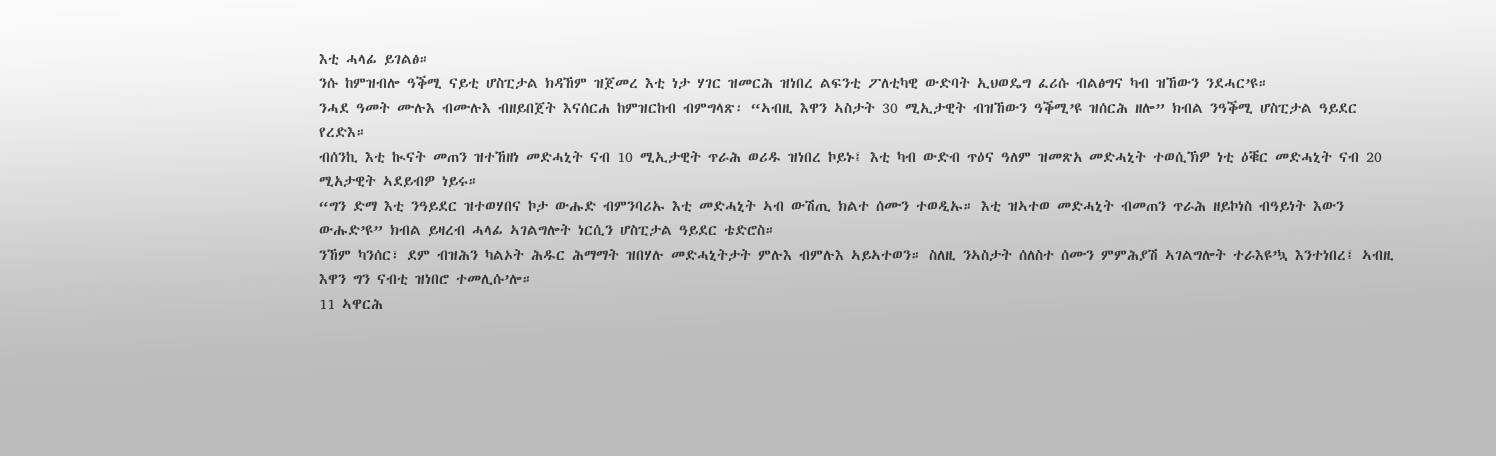እቲ ሓላፊ ይገልፅ።
ንሱ ከምዝብሎ ዓቕሚ ናይቲ ሆስፒታል ክዳኸም ዝጀመረ እቲ ነታ ሃገር ዝመርሕ ዝነበረ ልፍንቲ ፖለቲካዊ ውድባት ኢህወዴግ ፈሪሱ ብልፅግና ካብ ዝኸውን ንደሓር’ዩ።
ንሓደ ዓመት ሙሉእ ብሙሉእ ብዘይበጀት እናሰርሐ ከምዝርከብ ብምግላጽ፡ “ኣብዚ እዋን ኣስታት 30 ሚኢታዊት ብዝኸውን ዓቕሚ’ዩ ዝሰርሕ ዘሎ” ክብል ንዓቕሚ ሆስፒታል ዓይደር የረድእ።
ብሰንኪ እቲ ኲናት መጠን ዝተኸዘነ መድሓኒት ናብ 10 ሚኢታዊት ጥራሕ ወሪዱ ዝነበረ ኮይኑ፤ እቲ ካብ ውድብ ጥዕና ዓለም ዝመጽአ መድሓኒት ተወሲኽዎ ነቲ ዕቑር መድሓኒት ናብ 20 ሚአታዊት ኣደይብዎ ነይሩ።
“ግን ድማ እቲ ንዓይደር ዝተወሃበና ኮታ ውሑድ ብምንባሪኡ እቲ መድሓኒት ኣብ ውሽጢ ክልተ ሰሙን ተወዲኡ። እቲ ዝኣተወ መድሓኒት ብመጠን ጥራሕ ዘይኮነስ ብዓይነት እውን ውሑድ’ዩ” ክብል ይዛረብ ሓላፊ ኣገልግሎት ነርሲን ሆስፒታል ዓይደር ቴድሮስ።
ንኸም ካንሰር፣ ደም ብዝሕን ካልኦት ሕዱር ሕማማት ዝበሃሉ መድሓኒትታት ምሉእ ብምሉእ ኣይኣተወን። ስለዚ ንኣስታት ሰለስተ ሰሙን ምምሕያሽ ኣገልግሎት ተራእዩ’ኳ እንተነበረ፤ ኣብዚ እዋን ግን ናብቲ ዝነበሮ ተመሊሱ’ሎ።
11 ኣዋርሕ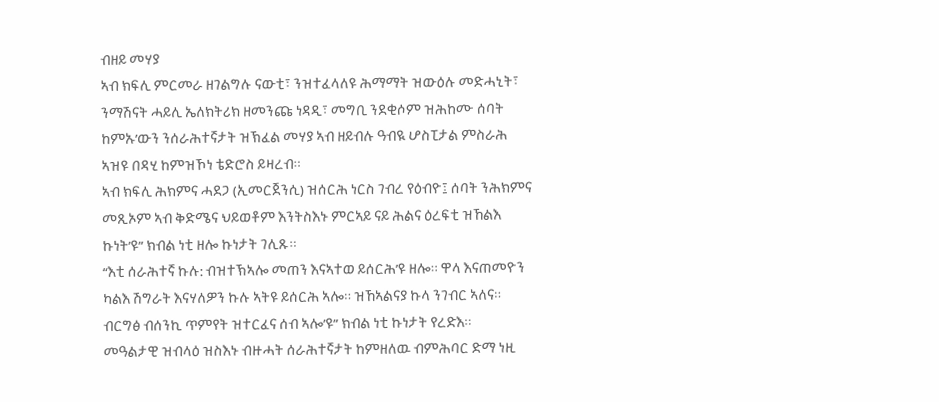ብዘይ መሃያ
ኣብ ክፍሊ ምርመራ ዘገልግሉ ናውቲ፣ ንዝተፈላለዩ ሕማማት ዝውዕሉ መድሓኒት፣ ንማሽናት ሓይሊ ኤለክትሪክ ዘመንጩ ነዳዲ፣ መግቢ ንደቂሶም ዝሕከሙ ሰባት ከምኡ’ውን ንሰራሕተኛታት ዝኽፈል መሃያ ኣብ ዘይብሉ ዓብዪ ሆስፒታል ምስራሕ ኣዝዩ በዳሂ ከምዝኾነ ቴድሮስ ይዛረብ።
ኣብ ክፍሊ ሕክምና ሓደጋ (ኢመርጀንሲ) ዝሰርሕ ነርስ ገብረ የዕብዮ፤ ሰባት ንሕክምና መጺኦም ኣብ ቅድሜና ህይወቶም እንትስእኑ ምርኣይ ናይ ሕልና ዕረፍቲ ዝኸልእ ኩነት’ዩ” ክብል ነቲ ዘሎ ኩነታት ገሊጹ።
“እቲ ሰራሕተኛ ኩሉ: ብዝተኽኣሎ መጠን እናኣተወ ይሰርሕ’ዩ ዘሎ። ዋላ እናጠመዮን ካልእ ሽግራት እናሃለዎን ኩሉ ኣትዩ ይሰርሕ ኣሎ። ዝኸኣልናያ ኩላ ንገብር ኣለና። ብርግፅ ብሰንኪ ጥምየት ዝተርፈና ሰብ ኣሎ’ዩ” ክብል ነቲ ኩነታት የረድእ።
መዓልታዊ ዝብላዕ ዝስእኑ ብዙሓት ሰራሕተኛታት ከምዘለዉ ብምሕባር ድማ ነዚ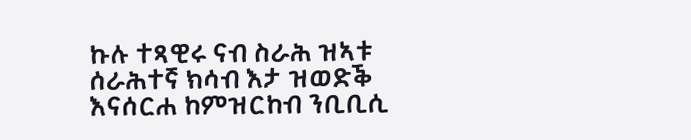ኩሉ ተጻዊሩ ናብ ስራሕ ዝኣቱ ሰራሕተኛ ክሳብ እታ ዝወድቕ እናሰርሐ ከምዝርከብ ንቢቢሲ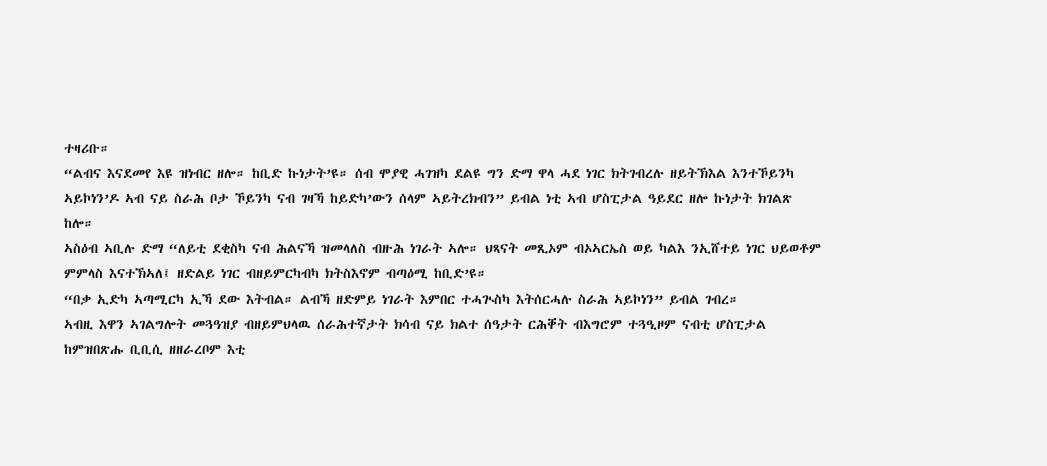ተዛሪቡ።
“ልብና እናደመየ እዩ ዝነብር ዘሎ። ከቢድ ኩነታት’ዩ። ሰብ ሞያዊ ሓገዝካ ደልዩ ግን ድማ ዋላ ሓደ ነገር ክትገብረሉ ዘይትኽእል እንተኾይንካ ኣይኮነን’ዶ ኣብ ናይ ስራሕ ቦታ ኾይንካ ናብ ገዛኻ ከይድካ’ውን ሰላም ኣይትረክብን” ይብል ነቲ ኣብ ሆስፒታል ዓይደር ዘሎ ኩነታት ክገልጽ ከሎ።
ኣስዕብ ኣቢሉ ድማ “ለይቲ ደቂስካ ናብ ሕልናኻ ዝመላለስ ብዙሕ ነገራት ኣሎ። ህጻናት መጺኦም ብኦኣርኤስ ወይ ካልእ ንኢሸተይ ነገር ህይወቶም ምምላስ እናተኽኣለ፤ ዘድልይ ነገር ብዘይምርካብካ ክትስእኖም ብጣዕሚ ከቢድ’ዩ።
“በቃ ኢድካ ኣጣሚርካ ኢኻ ደው እትብል። ልብኻ ዘድምይ ነገራት እምበር ተሓጒስካ እትሰርሓሉ ስራሕ ኣይኮነን” ይብል ገብረ።
ኣብዚ እዋን ኣገልግሎት መጓዓዝያ ብዘይምህላዉ ሰራሕተኛታት ክሳብ ናይ ክልተ ሰዓታት ርሕቐት ብእግሮም ተጓዒዞም ናብቲ ሆስፒታል ከምዝበጽሑ ቢቢሲ ዘዘራረቦም እቲ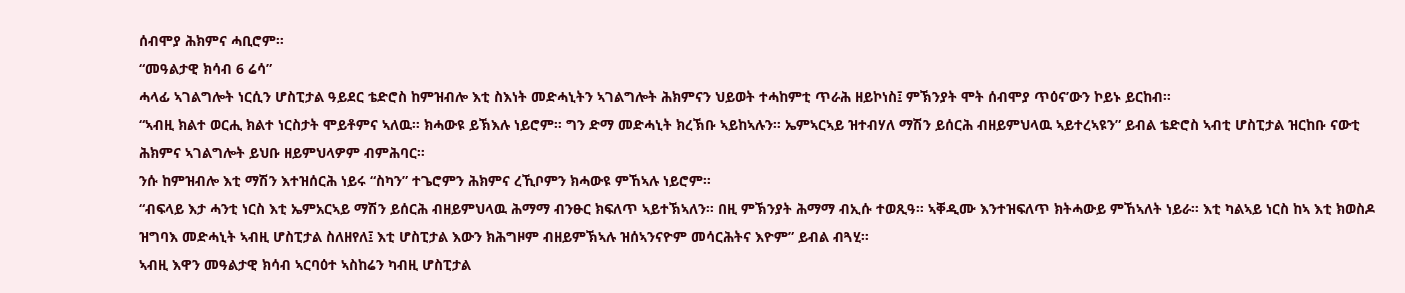ሰብሞያ ሕክምና ሓቢሮም።
“መዓልታዊ ክሳብ 6 ሬሳ”
ሓላፊ ኣገልግሎት ነርሲን ሆስፒታል ዓይደር ቴድሮስ ከምዝብሎ እቲ ስእነት መድሓኒትን ኣገልግሎት ሕክምናን ህይወት ተሓከምቲ ጥራሕ ዘይኮነስ፤ ምኽንያት ሞት ሰብሞያ ጥዕና’ውን ኮይኑ ይርከብ።
“ኣብዚ ክልተ ወርሒ ክልተ ነርስታት ሞይቶምና ኣለዉ። ክሓውዩ ይኽእሉ ነይሮም። ግን ድማ መድሓኒት ክረኽቡ ኣይከኣሉን። ኤምኣርኣይ ዝተብሃለ ማሽን ይሰርሕ ብዘይምህላዉ ኣይተረኣዩን” ይብል ቴድሮስ ኣብቲ ሆስፒታል ዝርከቡ ናውቲ ሕክምና ኣገልግሎት ይህቡ ዘይምህላዎም ብምሕባር።
ንሱ ከምዝብሎ እቲ ማሽን እተዝሰርሕ ነይሩ “ስካን” ተጌሮምን ሕክምና ረኺቦምን ክሓውዩ ምኸኣሉ ነይሮም።
“ብፍላይ እታ ሓንቲ ነርስ እቲ ኤምአርኣይ ማሽን ይሰርሕ ብዘይምህላዉ ሕማማ ብንፁር ክፍለጥ ኣይተኽኣለን። በዚ ምኽንያት ሕማማ ብኢሱ ተወጺዓ። ኣቐዲሙ እንተዝፍለጥ ክትሓውይ ምኸኣለት ነይራ። እቲ ካልኣይ ነርስ ከኣ እቲ ክወስዶ ዝግባእ መድሓኒት ኣብዚ ሆስፒታል ስለዘየለ፤ እቲ ሆስፒታል እውን ክሕግዞም ብዘይምኽኣሉ ዝሰኣንናዮም መሳርሕትና እዮም” ይብል ብጓሂ።
ኣብዚ እዋን መዓልታዊ ክሳብ ኣርባዕተ ኣስከሬን ካብዚ ሆስፒታል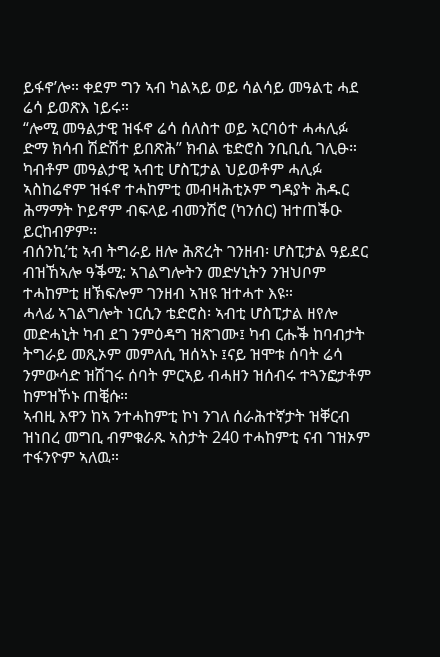ይፋኖ’ሎ። ቀደም ግን ኣብ ካልኣይ ወይ ሳልሳይ መዓልቲ ሓደ ሬሳ ይወጽእ ነይሩ።
“ሎሚ መዓልታዊ ዝፋኖ ሬሳ ሰለስተ ወይ ኣርባዕተ ሓሓሊፉ ድማ ክሳብ ሽድሽተ ይበጽሕ” ክብል ቴድሮስ ንቢቢሲ ገሊፁ።
ካብቶም መዓልታዊ ኣብቲ ሆስፒታል ህይወቶም ሓሊፉ ኣስከሬኖም ዝፋኖ ተሓከምቲ መብዛሕቲኦም ግዳያት ሕዱር ሕማማት ኮይኖም ብፍላይ ብመንሽሮ (ካንሰር) ዝተጠቕዑ ይርከብዎም።
ብሰንኪ’ቲ ኣብ ትግራይ ዘሎ ሕጽረት ገንዘብ፡ ሆስፒታል ዓይደር ብዝኸኣሎ ዓቕሚ: ኣገልግሎትን መድሃኒትን ንዝህቦም ተሓከምቲ ዘኽፍሎም ገንዘብ ኣዝዩ ዝተሓተ እዩ።
ሓላፊ ኣገልግሎት ነርሲን ቴድሮስ፡ ኣብቲ ሆስፒታል ዘየሎ መድሓኒት ካብ ደገ ንምዕዳግ ዝጽገሙ፤ ካብ ርሑቕ ከባብታት ትግራይ መጺኦም መምለሲ ዝሰኣኑ ፤ናይ ዝሞቱ ሰባት ሬሳ ንምውሳድ ዝሽገሩ ሰባት ምርኣይ ብሓዘን ዝሰብሩ ተጓንፎታቶም ከምዝኾኑ ጠቒሱ።
ኣብዚ እዋን ከኣ ንተሓከምቲ ኮነ ንገለ ሰራሕተኛታት ዝቐርብ ዝነበረ መግቢ ብምቁራጹ ኣስታት 240 ተሓከምቲ ናብ ገዝኦም ተፋንዮም ኣለዉ።